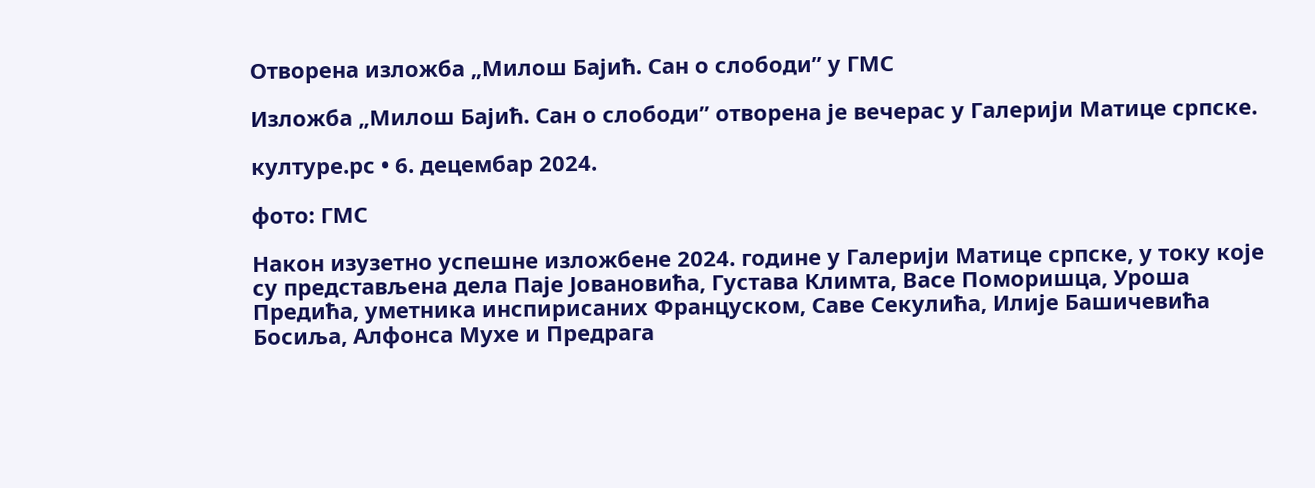Отворена изложба „Милош Бајић. Сан о слободи” у ГМС

Изложба „Милош Бајић. Сан о слободи” отворена је вечерас у Галерији Матице српске.

културе.рс • 6. децембар 2024.

фото: ГМС

Након изузетно успешне изложбене 2024. године у Галерији Матице српске, у току које су представљена дела Паје Јовановића, Густава Климта, Васе Поморишца, Уроша Предића, уметника инспирисаних Француском, Саве Секулића, Илије Башичевића Босиља, Алфонса Мухе и Предрага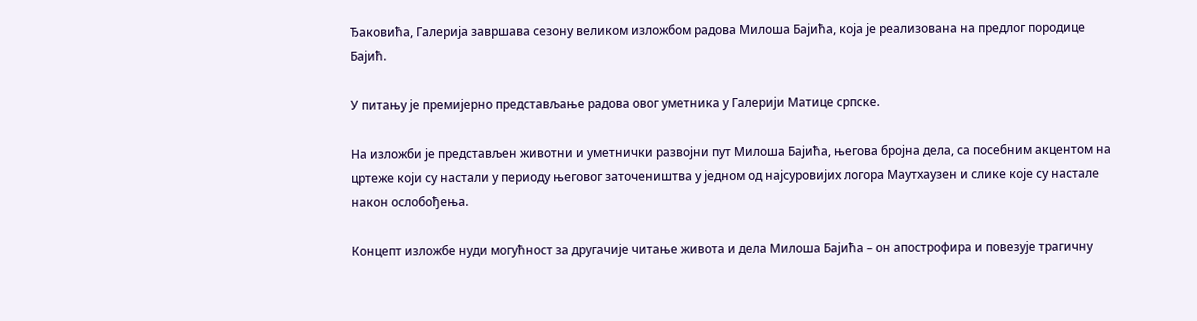Ђаковића, Галерија завршава сезону великом изложбом радова Милоша Бајића, која је реализована на предлог породице Бајић.

У питању је премијерно представљање радова овог уметника у Галерији Матице српске.

На изложби је представљен животни и уметнички развојни пут Милоша Бајића, његова бројна дела, са посебним акцентом на цртеже који су настали у периоду његовог заточеништва у једном од најсуровијих логора Маутхаузен и слике које су настале након ослобођења.

Концепт изложбе нуди могућност за другачије читање живота и дела Милоша Бајића – он апострофира и повезује трагичну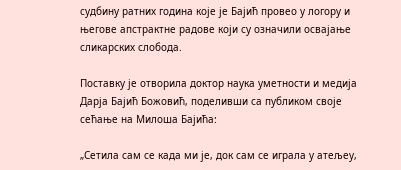судбину ратних година које је Бајић провео у логору и његове апстрактне радове који су означили освајање сликарских слобода.

Поставку је отворила доктор наука уметности и медија Дарја Бајић Божовић, поделивши са публиком своје сећање на Милоша Бајића:

„Сетила сам се када ми је, док сам се играла у атељеу,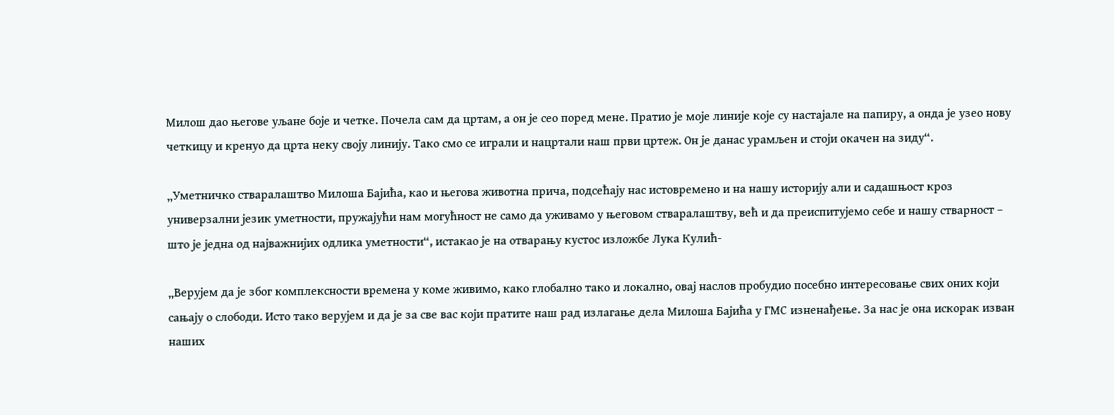Милош дао његове уљане боје и четке. Почела сам да цртам, а он је сео поред мене. Пратио је моје линије које су настајале на папиру, а онда је узео нову четкицу и кренуо да црта неку своју линију. Тако смо се играли и нацртали наш први цртеж. Он је данас урамљен и стоји окачен на зиду“.

„Уметничко стваралаштво Милоша Бајића, као и његова животна прича, подсећају нас истовремено и на нашу историју али и садашњост кроз универзални језик уметности, пружајући нам могућност не само да уживамо у његовом стваралаштву, већ и да преиспитујемо себе и нашу стварност – што је једна од најважнијих одлика уметности“, истакао је на отварању кустос изложбе Лука Кулић-

„Верујем да је због комплексности времена у коме живимо, како глобално тако и локално, овај наслов пробудио посебно интересовање свих оних који сањају о слободи. Исто тако верујем и да је за све вас који пратите наш рад излагање дела Милоша Бајића у ГМС изненађење. За нас је она искорак изван наших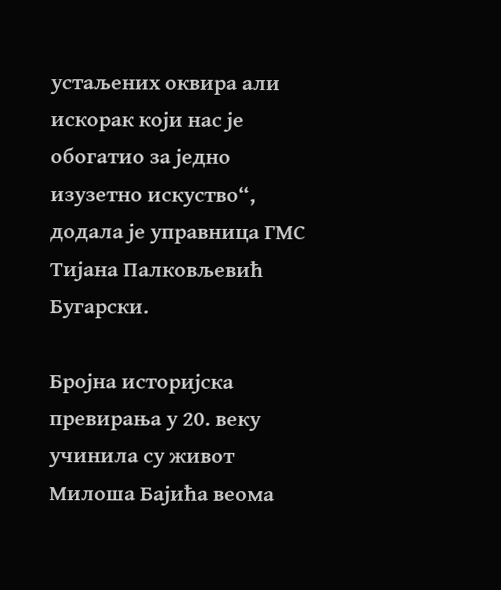устаљених оквира али искорак који нас је обогатио за једно изузетно искуство“, додала је управница ГМС Тијана Палковљевић Бугарски.

Бројна историјска превирања у 20. веку учинила су живот Милоша Бајића веома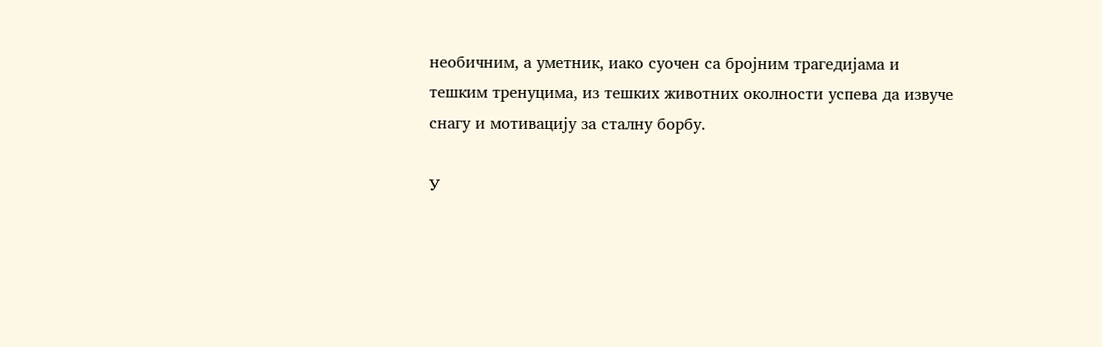необичним, а уметник, иако суочен са бројним трагедијама и тешким тренуцима, из тешких животних околности успева да извуче снагу и мотивацију за сталну борбу.

У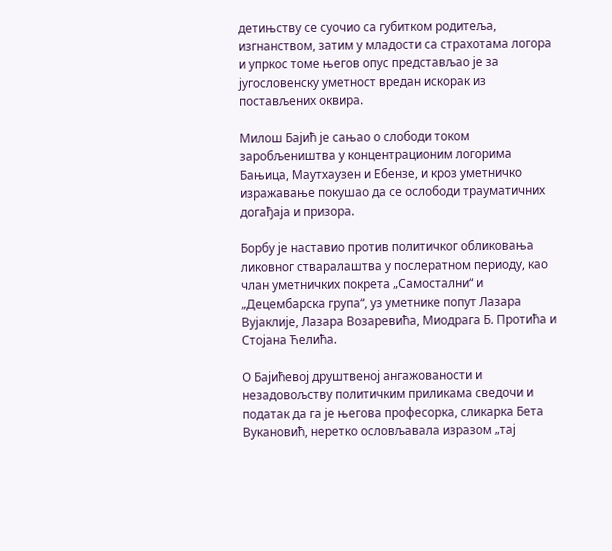детињству се суочио са губитком родитеља, изгнанством, затим у младости са страхотама логора и упркос томе његов опус представљао је за југословенску уметност вредан искорак из постављених оквира.

Милош Бајић је сањао о слободи током заробљеништва у концентрационим логорима Бањица, Маутхаузен и Ебензе, и кроз уметничко изражавање покушао да се ослободи трауматичних догађаја и призора.

Борбу је наставио против политичког обликовања ликовног стваралаштва у послератном периоду, као члан уметничких покрета „Самостални“ и „Децембарска група“, уз уметнике попут Лазара Вујаклије, Лазара Возаревића, Миодрага Б. Протића и Стојана Ћелића.

О Бајићевој друштвеној ангажованости и незадовољству политичким приликама сведочи и податак да га је његова професорка, сликарка Бета Вукановић, неретко ословљавала изразом „тај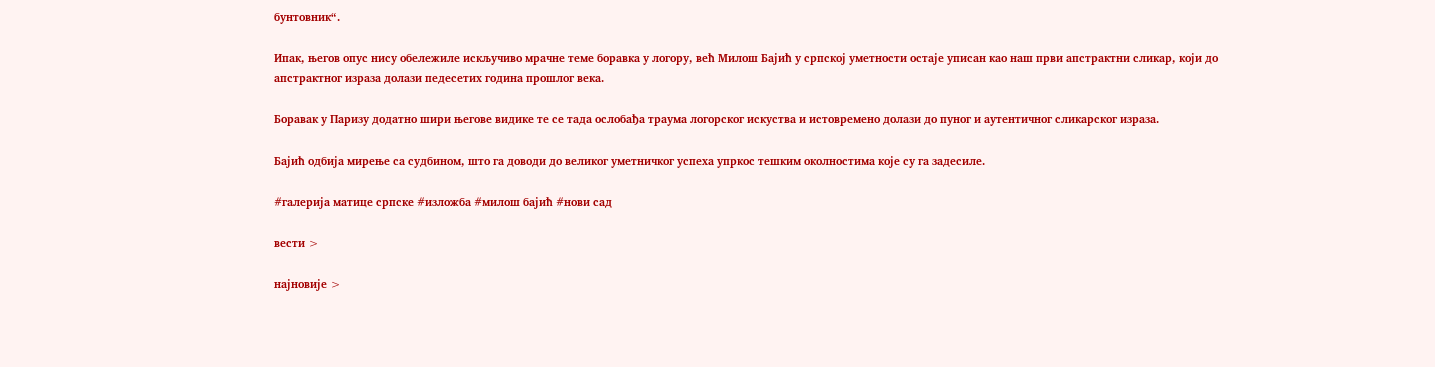бунтовник“.

Ипак, његов опус нису обележиле искључиво мрачне теме боравка у логору, већ Милош Бајић у српској уметности остаје уписан као наш први апстрактни сликар, који до апстрактног израза долази педесетих година прошлог века.

Боравак у Паризу додатно шири његове видике те се тада ослобађа траума логорског искуства и истовремено долази до пуног и аутентичног сликарског израза.

Бајић одбија мирење са судбином, што га доводи до великог уметничког успеха упркос тешким околностима које су га задесиле.

#галерија матице српске #изложба #милош бајић #нови сад

вести >

најновије >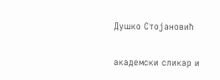Душко Стојановић

академски сликар и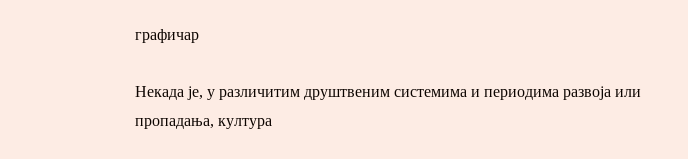графичар

Некада је, у различитим друштвеним системима и периодима развоја или пропадања, култура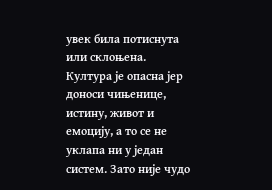увек била потиснута или склоњена. Култура је опасна јер доноси чињенице, истину, живот и емоцију, а то се не уклапа ни у један систем. Зато није чудо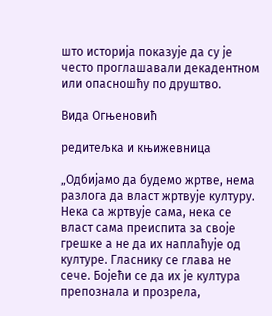што историја показује да су је често проглашавали декадентном или опасношћу по друштво.

Вида Огњеновић

редитељка и књижевница

„Одбијамо да будемо жртве, нема разлога да власт жртвује културу. Нека са жртвује сама, нека се власт сама преиспита за своје грешке а не да их наплаћује од културе. Гласнику се глава не сече. Бојећи се да их је култура препознала и прозрела,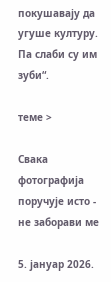покушавају да угуше културу. Па слаби су им зуби“.

теме >

Свака фотографија поручује исто - не заборави ме

5. јануар 2026.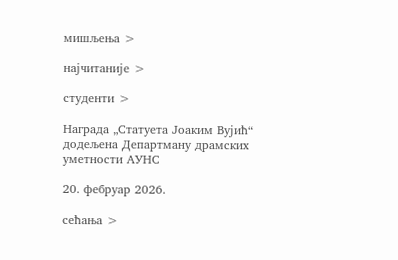мишљења >

најчитаније >

студенти >

Награда „Статуета Јоаким Вујић“ додељена Департману драмских уметности АУНС

20. фебруар 2026.

сећања >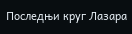Последњи круг Лазара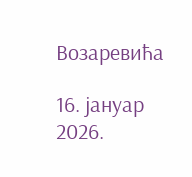Возаревића

16. јануар 2026.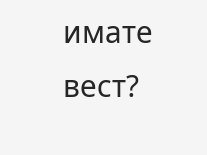имате вест?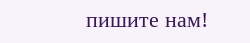пишите нам!